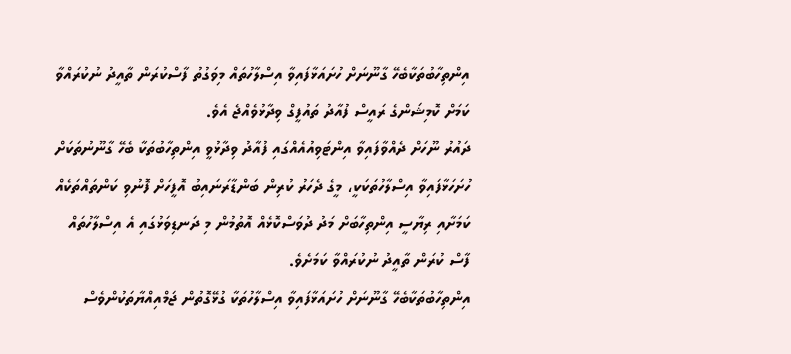އިންތިހާބުތަކާބެހޭ ގާނޫނަށް ހުށައަޅާފައިވާ އިސްލާހުތައް މިވަގުތު ފާސްކުރަން ތާއީދު ނުކުރައްވާ ކަމަށް ކޮމިޝަންގެ ރައީސް ފުއާދު ތައުފީގް ވިދާޅުވެއްޖެ އެވެ.
ދައުރު ނޫހަށް ދެއްވާފައިވާ އިންޓަވިއުއެއްގައި ފުއާދު ވިދާޅުވީ އިންތިހާބުތަކާ ބެހޭ ގާނޫނުތަކަށް ހުށަހަޅާފައިވާ އިސްލާހުތަކަކީ، މީގެ ދެހަރު ކުރިން ބަންޑާރަނައިބު އޮފީހަށް ފޮނުވި ކަންތައްތަކެއް ކަމަށާއި ރިޔާސީ އިންތިހާބަށް މަދު ދުވަސްކޮޅެއް އޮތުމުން މި ދަނޑިވަޅުގައި އެ އިސްލާހުތައް ފާސް ކުރަން ތާއީދު ނުކުރައްވާ ކަމަށެވެ.
އިންތިހާބުތަކާބެހޭ ގާނޫނަށް ހުށައަޅާފައިވާ އިސްލާހުތަކާ ގުޅޭގޮތުން ޖަމްއިއްޔާތަކުންވެސް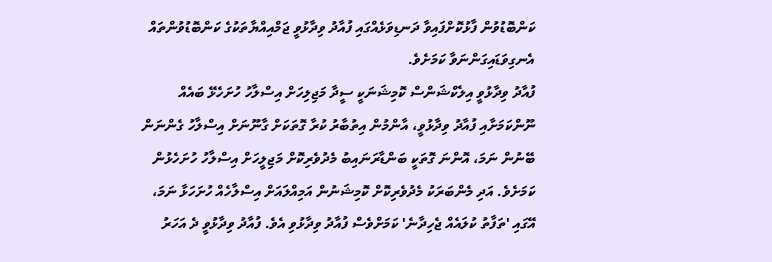ކަންބޮޑުވުން ފާޅުކޮށްފައިވާ ދަނޑިވަޅެއްގައި ފުއާދު ވިދާޅުވީ ޖަމްއިއްޔާތަކުގެ ކަންބޮޑުވުންތައް އެނގިވަޑައިގަންނަވާ ކަމަށެވެ.
ފުއާދު ވިދާޅުވީ އިލެކްޝަންސް ކޮމިޝަނަކީ ސީދާ މަޖިލިހަށް އިސްލާހު ހުށަހެޅޭ ބައެއް ނޫންކަމަށާއި ފުއާދު ވިދާޅުވީ، އާންމުން އިތުބާރު ކުރާ ގޮތަކަށް ގާނޫނަށް އިސްލާހު ގެންނަން ބޭނުން ނަމަ، އޮންނަ ގޮތަކީ ބަންޑާރަނައިބު މެދުވެރިކޮށް މަޖިލީހަށް އިސްލާހު ހުށަހެޅުން ކަމަށެވެ. އަދި މެންބަރަކު މެދުވެރިކޮށް ކޮމިޝަނުން އަމިއްލައަށް އިސްލާހެއް ހުށަހަޅާ ނަމަ، އޭގައި 'ތަފާތު ކުލައެއް ޖެހިދާނެ' ކަމަށްވެސް ފުއާދު ވިދާޅުވި އެވެ. ފުއާދު ވިދާޅުވީ ދެ އަހަރު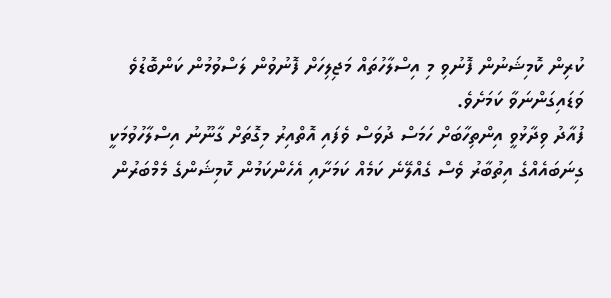ކުރިން ކޮމިޝަނުން ފޮނުވި މި އިސްލާހުތައް މަޖިލިހަށް ފޮނުވުން ލަސްވުމުން ކަންބޮޑުވެ ވަޑައިގަންނަވާ ކަމަށެވެ.
ފުއާދު ވިދާޅުވީ އިންތިހާބަށް ހަމަސް ދުވަސް ވެފައި އޮތްއިރު މިގޮތަށް ގާނޫނު އިސްލާހުވުމަކީ ގިނަބައެއްގެ އިތުބާރު ވެސް ގެއްލޭނެ ކަމެއް ކަމަށާއި އެހެންކަމުން ކޮމިޝަންގެ މެމްބަރުން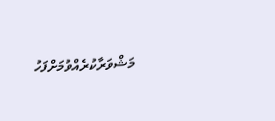މަޝްވަރާކުރެއްވުމަށްފަހު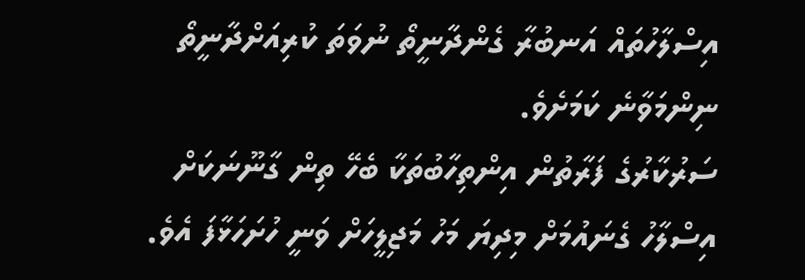އިސްލާހުތައް އަނބުރާ ގެންދާނީތޯ ނުވަތަ ކުރިއަށްދާނީތޯ ނިންމަވާނެ ކަމަށެވެ.
ސަރުކާރުގެ ފަރާތުން އިންތިހާބުތަކާ ބެހޭ ތިން ގާނޫނަކަށް އިސްލާހު ގެނައުމަށް މިދިޔަ މަހު މަޖިލީހަށް ވަނީ ހުށަހަޅާފަ އެވެ.